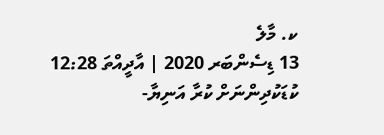ކ. މާލެ
13 ޑިސެންބަރ 2020 | އާދީއްތަ 12:28
ކުޑަކުދިންނަށް ކުރާ އަނިޔާ-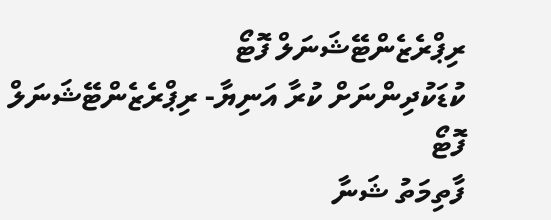ރިޕްރެޒެންޓޭޝަނަލް ފޮޓޯ
ކުޑަކުދިންނަށް ކުރާ އަނިޔާ- ރިޕްރެޒެންޓޭޝަނަލް ފޮޓޯ
ފާތިމަތު ޝަނާ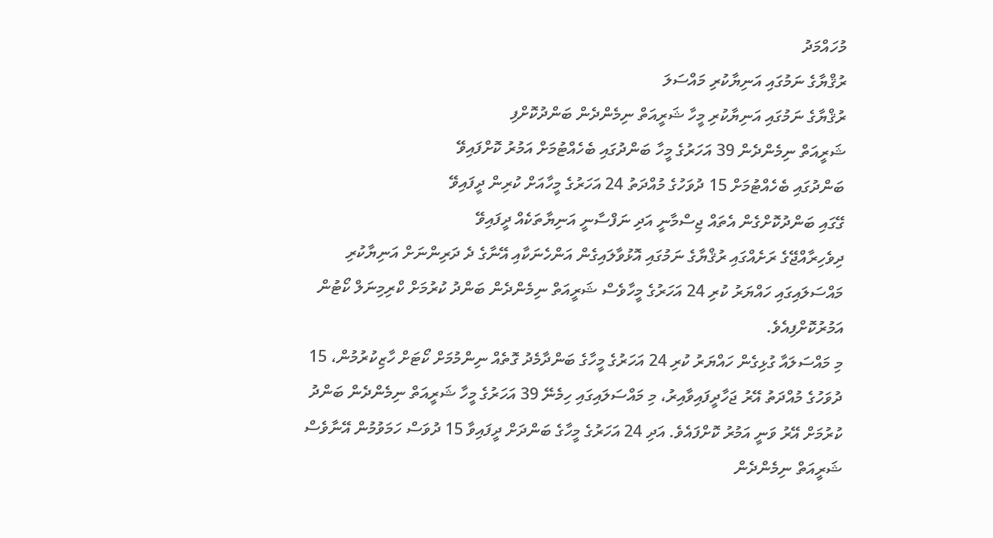މުހައްމަދު
ރުޤްޔާގެ ނަމުގައި އަނިޔާކުރި މައްސަލަ
ރުޤްޔާގެ ނަމުގައި އަނިޔާކުރި މީހާ ޝަރީއަތް ނިމެންދެން ބަންދުކޮށްފި
ޝަރީއަތް ނިމެންދެން 39 އަހަރުގެ މީހާ ބަންދުގައި ބެހެއްޓުމަށް އަމުރު ކޮށްފައިވޭ
ބަންދުގައި ބެހެއްޓުމަށް 15 ދުވަހުގެ މުއްދަތު 24 އަހަރުގެ މީހާއަށް ކުރިން ދީފައިވޭ
ގޭގައި ބަންދުކޮށްގެން އެތައް ޖިސްމާނީ އަދި ނަފްސާނީ އަނިޔާތަކެއް ދީފައިވޭ
ދިވެހިރާއްޖޭގެ ރަށެއްގައި ރުޤްޔާގެ ނަމުގައި އޮޅުވާލައިގެން އަންހެނަކާއި އޭނާގެ ދެ ދަރިންނަށް އަނިޔާކުރި މައްސަލައިގައި ހައްޔަރު ކުރި 24 އަހަރުގެ މީހާވެސް ޝަރީއަތް ނިމެންދެން ބަންދު ކުރުމަށް ކްރިމިނަލް ކޯޓުން އަމުރުކޮށްފިއެވެ.
މި މައްސަލައާ ގުޅިގެން ހައްޔަރު ކުރި 24 އަހަރުގެ މީހާގެ ބަންދާމެދު ގޮތެއް ނިންމުމަށް ކޯޓަށް ހާޒިކުރުމުން، 15 ދުވަހުގެ މުއްދަތު އޭރު ޖަހާދީފައިވާއިރު، މި މައްސަލައިގައި ހިމެނޭ 39 އަހަރުގެ މީހާ ޝަރީއަތް ނިމެންދެން ބަންދު ކުރުމަށް އޭރު ވަނީ އަމުރު ކޮށްފައެވެ. އަދި 24 އަހަރުގެ މީހާގެ ބަންދަށް ދީފައިވާ 15 ދުވަސް ހަމަވުމުން އޭނާވެސް ޝަރީއަތް ނިމެންދެން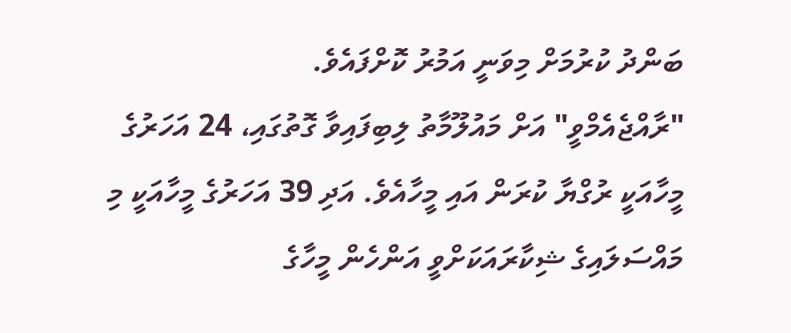ބަންދު ކުރުމަށް މިވަނީ އަމުރު ކޮށްފައެވެ.
"ރާއްޖެއެމްވީ" އަށް މައުލޫމާތު ލިބިފައިވާ ގޮތުގައި، 24 އަހަރުގެ މީހާއަކީ ރުގްޔާ ކުރަން އައި މީހާއެވެ. އަދި 39 އަހަރުގެ މީހާއަކީ މި މައްސަލައިގެ ޝިކާރައަކަށްވީ އަންހެން މީހާގެ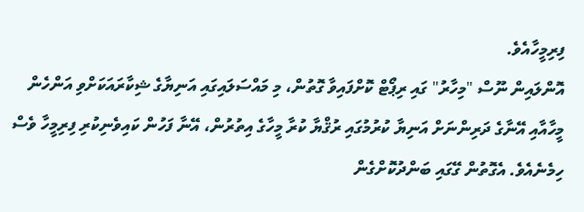ފިރިމީހާއެވެ.
އޮންލައިން ނޫސް "މިހާރު" ގައި ރިޕޯޓް ކޮށްފައިވާ ގޮތުން، މި މައްސަލައިގައި އަނިޔާގެ ޝިކާރައަކަށްވި އަންހެން މީހާއާއި އޭނާގެ ދަރިންނަށް އަނިޔާ ކުރުމުގައި ރުޤްޔާ ކުރާ މީހާގެ އިތުރުން، އޭނާ ފަހުން ކައިވެނިކުރި ފިރިމީހާ ވެސް ހިމެނެއެވެ. އެގޮތުން ގޭގައި ބަންދުކޮށްގެން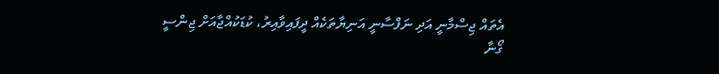އެތައް ޖިސްމާނީ އަދި ނަފްސާނީ އަނިޔާތަކެއް ދީފައިވާއިރު، ކުޑަކުއްޖާއަށް ޖިންސީ ގޯނާ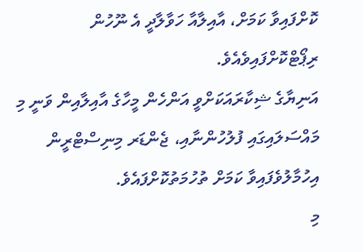ކޮށްފައިވާ ކަމަށް، އާއިލާއާ ހަވާލާދީ އެ ނޫހުން ރިޕޯޓްކޮށްފައިވެއެވެ.
އަނިޔާގެ ޝިކާރައަކަށްވީ އަންހެން މީހާގެ އާއިލާއިން ވަނީ މި މައްސަލައިގައި ފުލުހުންނާއި، ޖެންޑަރ މިނިސްޓްރީން އިހުމާލުވެފައިވާ ކަމަށް ތުހުމަތުކޮށްފައެވެ.
މި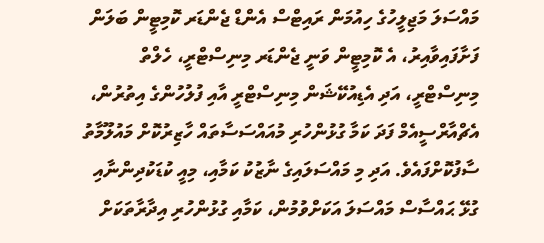މައްސަލަ މަޖިލީހުގެ ހިއުމަން ރައިޓްސް އެންޑް ޖެންޑަރ ކޮމިޓީން ބަލަން ފަށާފައިވާއިރު، އެ ކޮމިޓީން ވަނީ ޖެންޑަރ މިނިސްޓްރީ، ހެލްތް މިނިސްޓްރީ، އަދި އެޑިއުކޭޝަން މިނިސްޓްރީ އާއި ފުލުހުންގެ އިތުރުން، އެޗްއާރްސީއެމް ފަދަ ކަމާ ގުޅުންހުރި މުއައްސަސާތައް ހާޒިރުކޮށް މައުލޫމާތު ސާފުކޮށްފައެވެ. އަދި މި މައްސަލައިގެ ނާޒުކު ކަމާއި، މިއީ ކުޑަކުދިންނާއި ގުޅޭ ޙައްސާސް މައްސަލަ އަކަށްވުމުން، ކަމާއި ގުޅުންހުރި އިދާރާތަކަށް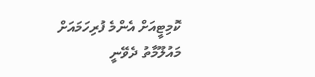ކޮމިޓީއަށް އެންމެ ފުރިހަމައަށް މައުލޫމާތު ދެވޭނީ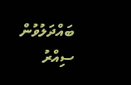ބައްދަލުވުން ސިއްރު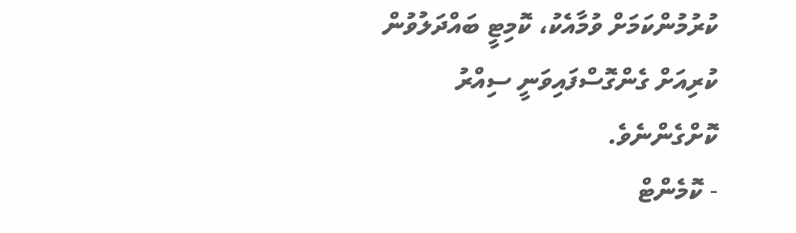ކުރުމުންކަމަށް ވުމާއެކު، ކޮމިޓީ ބައްދަލުވުން ކުރިއަށް ގެންގޮސްފައިވަނީ ސިއްރު ކޮށްގެންނެވެ.
- ކޮމެންޓް